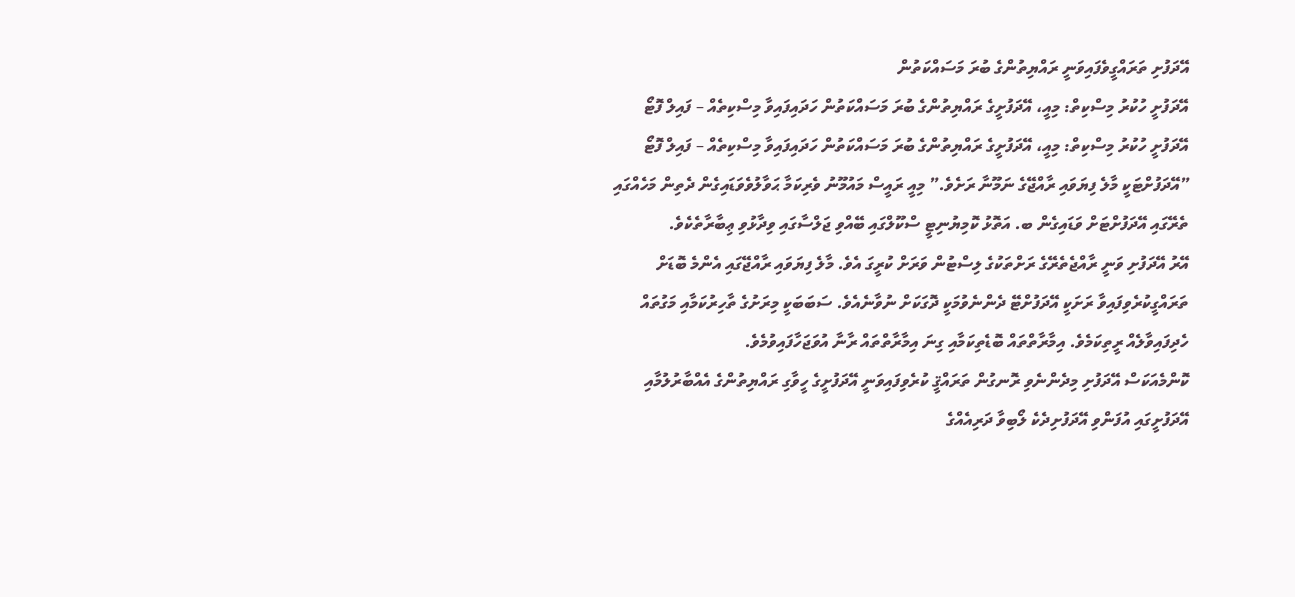އޭދަފުށި ތަރައްގީވެފައިވަނީ ރައްޔިތުންގެ ބުރަ މަސައްކަތުން
އޭދަފުށީ ހުކުރު މިސްކިތް: މިއީ، އޭދަފުށީގެ ރައްޔިތުންގެ ބުރަ މަސައްކަތުން ހަދައިފައިވާ މިސްކިތެއް – ފައިލް ފޮޓޯ
އޭދަފުށީ ހުކުރު މިސްކިތް: މިއީ، އޭދަފުށީގެ ރައްޔިތުންގެ ބުރަ މަސައްކަތުން ހަދައިފައިވާ މިސްކިތެއް – ފައިލް ފޮޓޯ
”އޭދަފުށްޓަކީ މާލެ ފިޔަވައި ރާއްޖޭގެ ނަމޫނާ ރަށެވެ.” މިއީ ރައީސް މައުމޫނު ވެރިކަމާ ޙަވާލުވެވަޑައިގެން ދެތިން މަހެއްގައި ތެރޭގައި އޭދަފުށްޓަށް ވަޑައިގެން ބ. އަތޮޅު ކޮމިޔުނިޓީ ސްކޫލްގައި ބޭއްވި ޖަލްސާގައި ވިދާޅުވި ޢިބާރާތެކެވެ.
އޭރު އޭދަފުށި ވަނީ ރާއްޖެތެރޭގެ ރަށްތަކުގެ ލިސްޓުން ވަރަށް ކުރީގަ އެވެ. މާލެ ފިޔަވައި ރާއްޖޭގައި އެންމެ ބޮޑަށް ތަރައްގީކުރެވިފައިވާ ރަށަކީ އޭދަފުށްޓޭ ދެންނެވުމަކީ ދޮގަކަށް ނުވާނެއެވެ. ސަބަބަކީ މިރަށުގެ ތާހިރުކަމާއި މަގުތައް ހެދިފައިވާލެއް ރީތިކަމެވެ. އިމާރާތްތައް ބޮޑެތިކަމާއި ގިނަ އިމާރާތްތައް ރާނާ އުވަޖަހާފައިވުމެވެ.
ކޮންމެއަކަސް އޭދަފުށި މިދެންނެވި ރޮނގުން ތަރައްޤީ ކުރެވިފައިވަނީ އޭދަފުށީގެ ހީވާގި ރައްޔިތުންގެ އެއްބާރުލުމާއި އޭދަފުށީގައި އުފަންވި އޭދަފުށިދެކެ ލޯބިވާ ދަރިއެއްގެ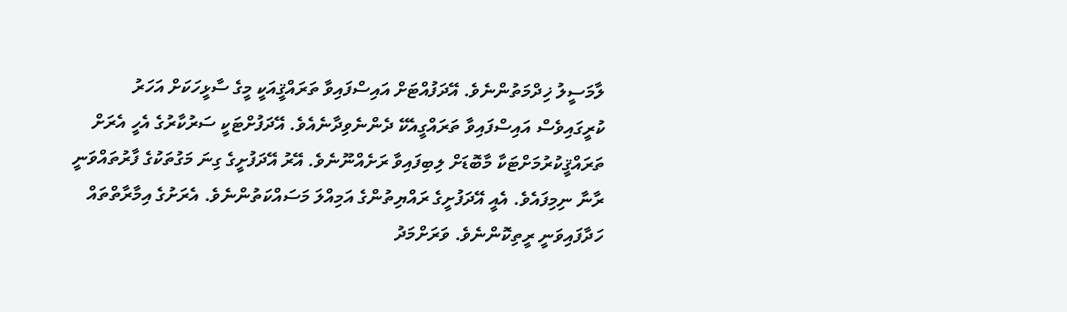ލާމަސީލު ޚިދްމަތުންނެވެ. އޭދަފުއްޓަށް އައިސްފައިވާ ތަރައްޤީއަކީ މީގެ ސާޅީހަކަށް އަހަރު ކުރީގައިވެސް އައިސްފައިވާ ތަރައްގީއެކޭ ދެންނެވިދާނެއެވެ. އޭދަފުށްޓަކީ ސަރުކާރުގެ އެހީ އެރަށް ތަރައްޤީކުރުމަށްޓަކާ މާބޮޑަށް ލިބިފައިވާ ރަށެއްނޫނެވެ. އޭރު އޭދަފުށީގެ ގިނަ މަގުތަކުގެ ފާރުތައްވަނީ ރާނާ ނިމިފައެވެ. އެއީ އޭދަފުށީގެ ރައްޔިތުންގެ އަމިއްލަ މަސައްކަތުންނެވެ. އެރަށުގެ އިމާރާތްތައް ހަދާފައިވަނީ ރީތިކޮންނެވެ. ވަރަށްމަދު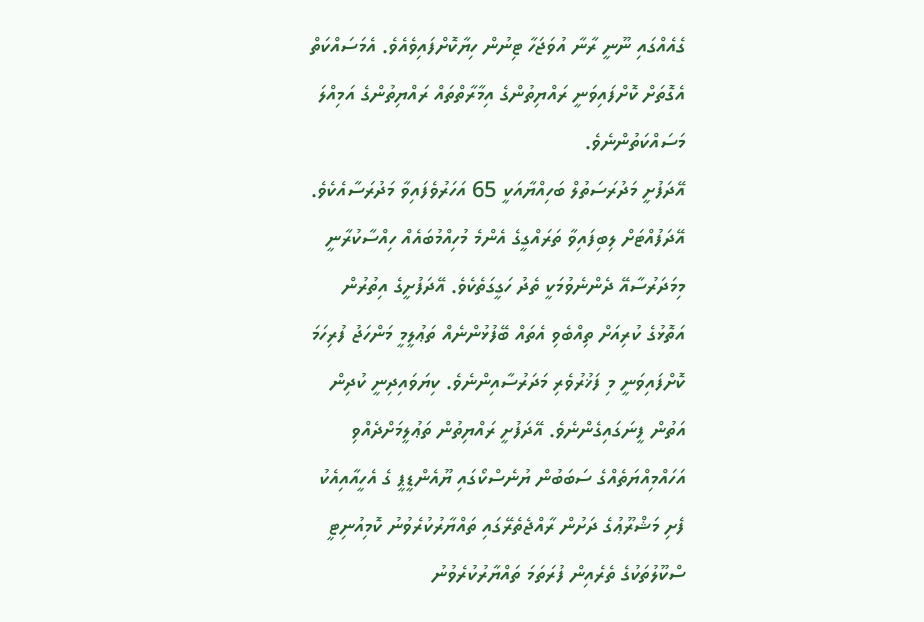ގެއެއްގައި ނޫނީ ރާނާ އުވަޖަހާ ޓިނުން ހިޔާކޮށްފައިވެއެވެ. އެމަސައްކަތް އެގޮތަށް ކޮށްފައިވަނީ ރައްޔިތުންގެ އިމާރާތްތައް ރައްޔިތުންގެ އަމިއްލަ މަސައްކަތުންނެވެ.
އޭދަފުށީ މަދުރަސަތުލް ބަހިއްޔާއަކީ 65 އަހަރުވެފައިވާ މަދުރަސާއެކެވެ. އޭދަފުއްޓަށް ލިބިފައިވާ ތަރައްގީގެ އެންމެ މުހިއްމުބައެއް ހިއްސާކުރާނީ މިމަދަރުސާއޭ ދެންނެވުމަކީ ތެދު ހަގީގަތެކެވެ. އޭދަފުށީގެ އިތުރުން އަތޮޅުގެ ކުރިއަށް ތިއްބެވި އެތައް ބޭފުޅުންނެއް ތަޢުލީމީ މަންހަޖު ފުރިހަމަ ކޮށްފައިވަނީ މި ފަޚުރުވެރި މަދަރުސާއިންނެވެ. ކިޔަވައިދިނީ ކުދިން އަތުން ފީނަގައިގެންނެވެ. އޭދަފުށީ ރައްޔިތުން ތަޢުލީމަށްދެއްވި އަހައްމިއްޔަތެއްގެ ސަބަބުން ޔުނެސްކޯގައި ޔޫއެންޑީޕީ ގެ އެހީއާއިއެކު ފެށި މަޝްރޫޢުގެ ދަށުން ރާއްޖެތެރޭގައި ތައްޔާރުކުރެވުނު ކޮމިއުނިޓީ ސްކޫލުތަކުގެ ތެރެއިން ފުރަތަމަ ތައްޔާރުކުރެވުނު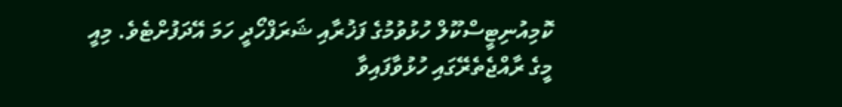ކޮމިއުނިޓީސްކޫލް ހުޅުވުމުގެ ފަޚުރާއި ޝަރަފްހޯދީ ހަމަ އޭދަފުށްޓެވެ. މިއީ މީގެ ރާއްޖެތެރޭގައި ހުޅުވާފައިވާ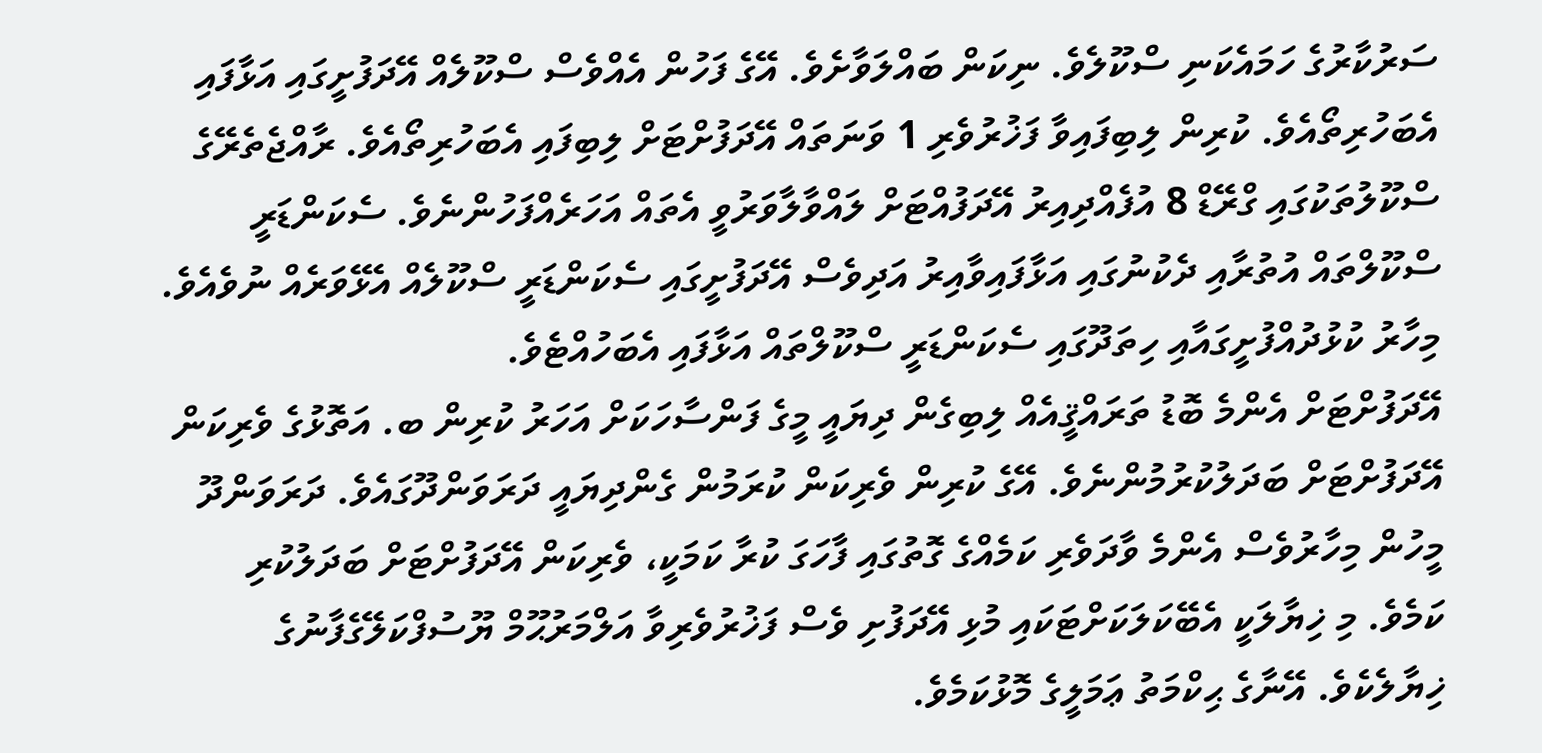ސަރުކާރުގެ ހަމައެކަނި ސްކޫލެވެ. ނިކަން ބައްލަވާށެވެ. އޭގެ ފަހުން އެއްވެސް ސްކޫލެއް އޭދަފުށީގައި އަޅާފައި އެބަހުރިތޯއެވެ. ކުރިން ލިބިފައިވާ ފަޚުރުވެރި 1 ވަނަތައް އޭދަފުށްޓަށް ލިބިފައި އެބަހުރިތޯއެވެ. ރާއްޖެތެރޭގެ ސްކޫލުތަކުގައި ގްރޭޑް 8 އުފެއްދިއިރު އޭދަފުއްޓަށް ލައްވާލާވަރުވީ އެތައް އަހަރެއްފަހުންނެވެ. ސެކަންޑަރީ ސްކޫލްތައް އުތުރާއި ދެކުނުގައި އަޅާފައިވާއިރު އަދިވެސް އޭދަފުށީގައި ސެކަންޑަރީ ސްކޫލެއް އެޅޭވަރެއް ނުވެއެވެ. މިހާރު ކުޅުދުއްފުށީގައާއި ހިތަދޫގައި ސެކަންޑަރީ ސްކޫލްތައް އަޅާފައި އެބަހުއްޓެވެ.
އޭދަފުށްޓަށް އެންމެ ބޮޑު ތަރައްޤީއެއް ލިބިގެން ދިޔައީ މީގެ ފަންސާހަކަށް އަހަރު ކުރިން ބ. އަތޮޅުގެ ވެރިކަން އޭދަފުށްޓަށް ބަދަލުކުރުމުންނެވެ. އޭގެ ކުރިން ވެރިކަން ކުރަމުން ގެންދިޔައީ ދަރަވަންދޫގައެވެ. ދަރަވަންދޫ މީހުން މިހާރުވެސް އެންމެ ވާދަވެރި ކަމެއްގެ ގޮތުގައި ފާހަގަ ކުރާ ކަމަކީ، ވެރިކަން އޭދަފުށްޓަށް ބަދަލުކުރި ކަމެވެ. މި ޚިޔާލަކީ އެބޭކަލަކަށްޓަކައި މުޅި އޭދަފުށި ވެސް ފަޚުރުވެރިވާ އަލްމަރުޙޫމް ޔޫސުފްކަލޭގެފާނުގެ ޚިޔާލެކެވެ. އޭނާގެ ޙިކްމަތު ޢަމަލީގެ މޮޅުކަމެވެ.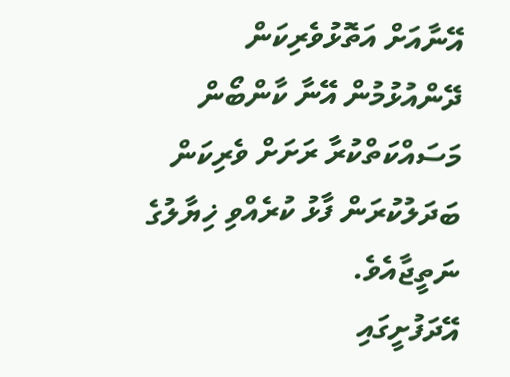އޭނާއަށް އަތޮޅުވެރިކަން ދޭންއުޅުމުން އޭނާ ކާންބޯން މަސައްކަތްކުރާ ރަށަށް ވެރިކަން ބަދަލުކުރަން ފާޅު ކުރެއްވި ޚިޔާލުގެ ނަތީޖާއެވެ.
އޭދަފުށީގައި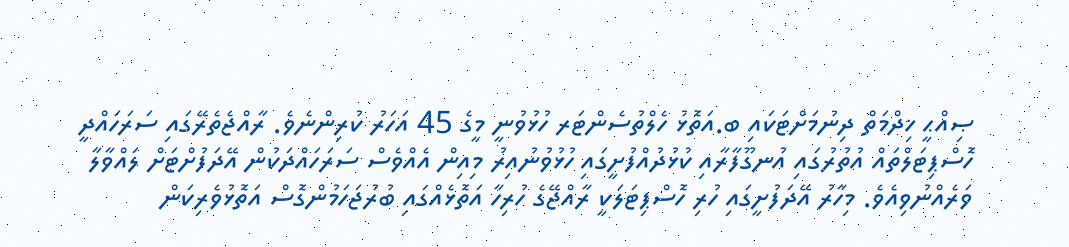ޞިއްޙީ ޚިދްމަތް ދިނުމަށްޓަކައި ބ.އަތޮޅު ހެލްތުސެންޓަރ ހުޅުވުނީ މީގެ 45 އަހަރު ކުރިންނެވެ. ރާއްޖެތެރޭގައި ސަރަހައްދީ ހޮސްޕިޓަލްތައް އުތުރުގައި އުނގޫފާރާއި ކުޅުދުއްފުށީގައި ހުޅުވުނުއިރު މިއިން އެއްވެސް ސަރަހައްދަކުން އޭދަފުށްޓަށް ލައްވާލާ ވަރެއްނުވިއެވެ. މިހާރު އޭދަފުށީގައި ހުރި ހޮސްޕިޓަލަކީ ރާއްޖޭގެ ހުރިހާ އަތޮޅެއްގައި ބުރުޖަހަމުންގޮސް އަތޮޅުވެރިކަން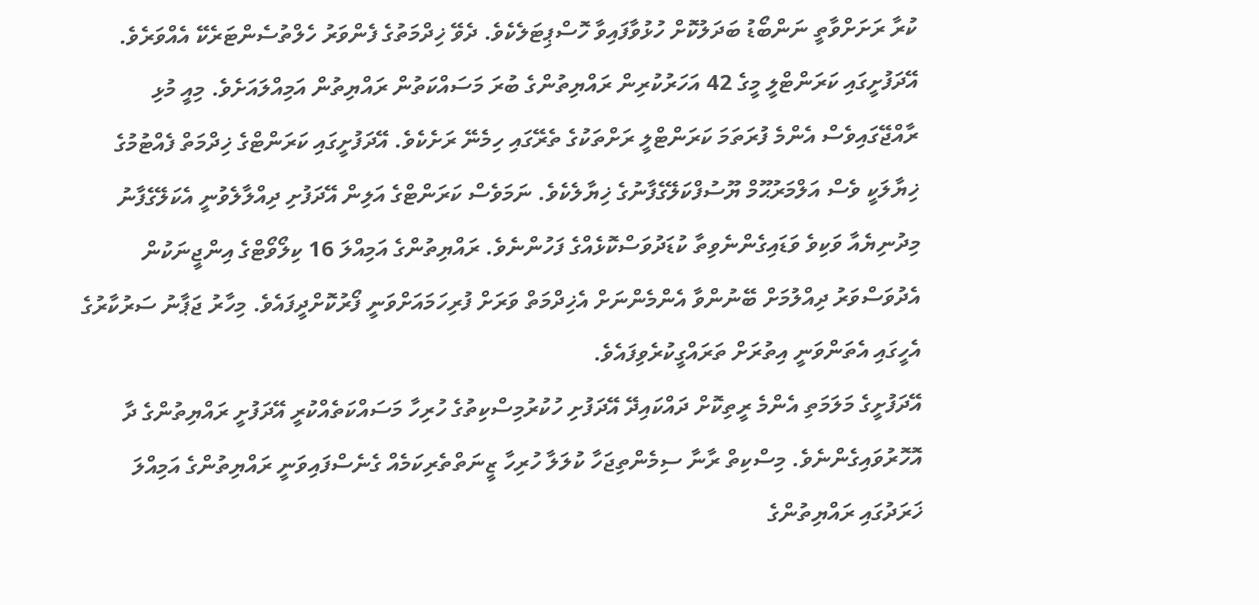ކުރާ ރަށަށްވާތީ ނަންބޯޑު ބަދަލުކޮށް ހުޅުވާފައިވާ ހޮސްޕިޓަލެކެވެ. ދެވޭ ޚިދްމަތުގެ ފެންވަރު ހެލްތުސެންޓަރެކޭ އެއްވަރެވެ.
އޭދަފުށީގައި ކަރަންޓްލީ މީގެ 42 އަހަރުކުރިން ރައްޔިތުންގެ ބުރަ މަސައްކަތުން ރައްޔިތުން އަމިއްލައަށެވެ. މިއީ މުޅި ރާއްޖޭގައިވެސް އެންމެ ފުރަތަމަ ކަރަންޓްލީ ރަށްތަކުގެ ތެރޭގައި ހިމެނޭ ރަށެކެވެ. އޭދަފުށީގައި ކަރަންޓްގެ ޚިދްމަތް ފެއްޓުމުގެ ޚިޔާލަކީ ވެސް އަލްމަރުޙޫމް ޔޫސުފްކަލޭގެފާނުގެ ޚިޔާލެކެވެ. ނަމަވެސް ކަރަންޓްގެ އަލިން އޭދަފުށި ދިއްލާލެވުނީ އެކަލޭގެފާނު މިދުނިޔެއާ ވަކިވެ ވަޑައިގެންނެވިތާ ކުޑަދުވަސްކޮޅެއްގެ ފަހުންނެވެ. ރައްޔިތުންގެ އަމިއްލަ 16 ކިލޯވޯޓްގެ އިންޖީނަކުން އެދުވަސްވަރު ދިއްލުމަށް ބޭނުންވާ އެންމެންނަށް އެޚިދްމަތް ވަރަށް ފުރިހަމައަށްވަނީ ފޯރުކޮށްދީފައެވެ. މިހާރު ޖަޕާނު ސަރުކާރުގެ އެހީގައި އެތަންވަނީ އިތުރަށް ތަރައްގީކުރެވިފައެވެ.
އޭދަފުށީގެ މަލަމަތި އެންމެ ރީތިކޮށް ދައްކައިދޭ އޭދަފުށި ހުކުރުމިސްކިތުގެ ހުރިހާ މަސައްކަތެއްކުރީ އޭދަފުށީ ރައްޔިތުންގެ ދާ އޮހޮރުވައިގެންނެވެ. މިސްކިތް ރާނާ ސިމެންތިޖަހާ ކުލަލާ ހުރިހާ ޒީނަތްތެރިކަމެއް ގެނެސްފައިވަނީ ރައްޔިތުންގެ އަމިއްލަ ޚަރަދުގައި ރައްޔިތުންގެ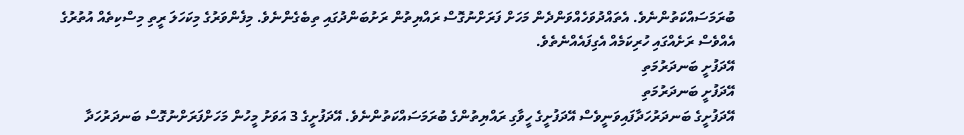ބުރަމަސައްކަތުންނެވެ. އެތައްދުވަހެއްވަންދެން މަހަށް ފަރަށްނުގޮސް ރައްޔިތުން ރަށުބަންދުގައި ތިބެގެންނެވެ. މިފެންވަރުގެ މިކަހަލަ ރީތި މިސްކިތެއް އުތުރުގެ އެއްވެސް ރަށެއްގައި ހުރިކަމެއް އެގިފައެއްނެތެވެ.
އޭދަފުށީ ބަނދަރުމަތި
އޭދަފުށީ ބަނދަރުމަތި
އޭދަފުށީގެ ބަނދަރުހަދާފައިވަނީވެސް އޭދަފުށީގެ ހީވާގި ރައްޔިތުންގެ ބުރަމަސައްކަތުންނެވެ. އޭދަފުށީގެ 3 އަވަށު މީހުން މަހަށްފަރަށްނުގޮސް ބަނދަރުހަދާ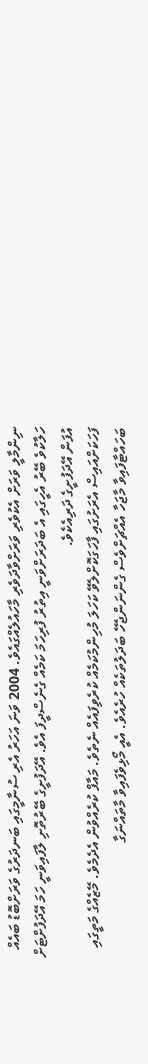ނިންމާލީ ވަރަށް އެކުވެރި ވަރަށްވާދަވެރި މާހައުލެއްގައެވެ. 2004 ވަނަ އަހަރު އެރި ސުނާމީގައި ބަނދަރުގެ ވަރަށްބޮޑު ބައެއް ހަލާކުވެ ބޭރު އެހީގައި އެ ބަދަރަށްވަނީ އިތުރު ފުރިހަމަ ކަމެއް ގެނެސްދީފަ އެވެ. އޭދަފުށީގެ ބޭރުތޮށި ލާފައިވަނީ ހަމަ އޭދަފުށްޓަށް އުފަން އޭދަފުށީގެ ދަރިއެކެވެ.
ފަހަކަށްއައިސް އެރަށުގައި ފާހަގަކޮށްލެވޭ ކަހަލަ މުހިންމުކަމެއް ކުރެވިފައެއް ނެތެވެ. މައާފް ކުރެއްވުން އެދެމެވެ. މޭޒެއްގެ މަތީގައި ބަހައްޓާފައިވާ މާޖަހާ އެއްޗަށްވެސް ގެންނަންޖެހޭ ބަދަލުތަކެއް ހުރެއެވެ. އެއީ މޯޅިވެފައިވާ މާތައްނަގާ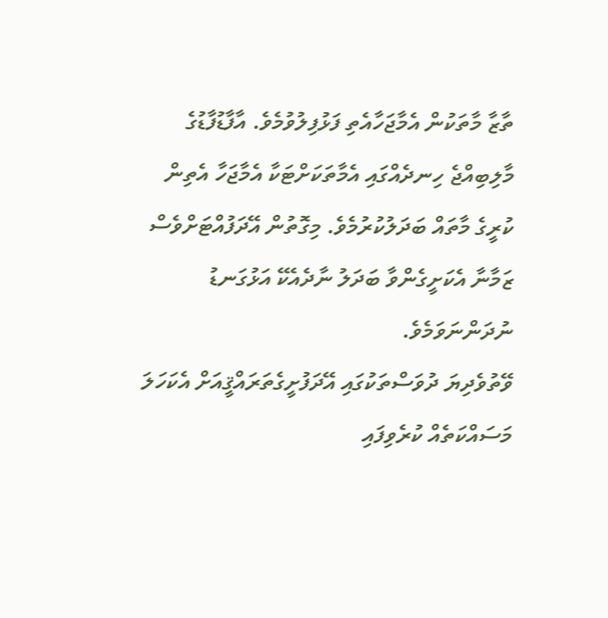ތާޒާ މާތަކުން އެމާޖަހާއެތި ފަޅުފިލުވުމެވެ. އާފާޑުފާޑުގެ މާލިބިއްޖެ ހިނދެއްގައި އެމާތަކަށްޓަކާ އެމާޖަހާ އެތިން ކުރީގެ މާތައް ބަދަލުކުރުމެވެ. މިގޮތުން އޭދަފުއްޓަށްވެސް ޒަމާނާ އެކަށީގެންވާ ބަދަލު ނާދެއެކޭ އަޅުގަނޑު ނުދަންނަވަމެވެ.
ވޭތުވެދިޔަ ދުވަސްތަކުގައި އޭދަފުށީގެތަރައްޤީއަށް އެކަހަލަ މަސައްކަތެއް ކުރެވިފައި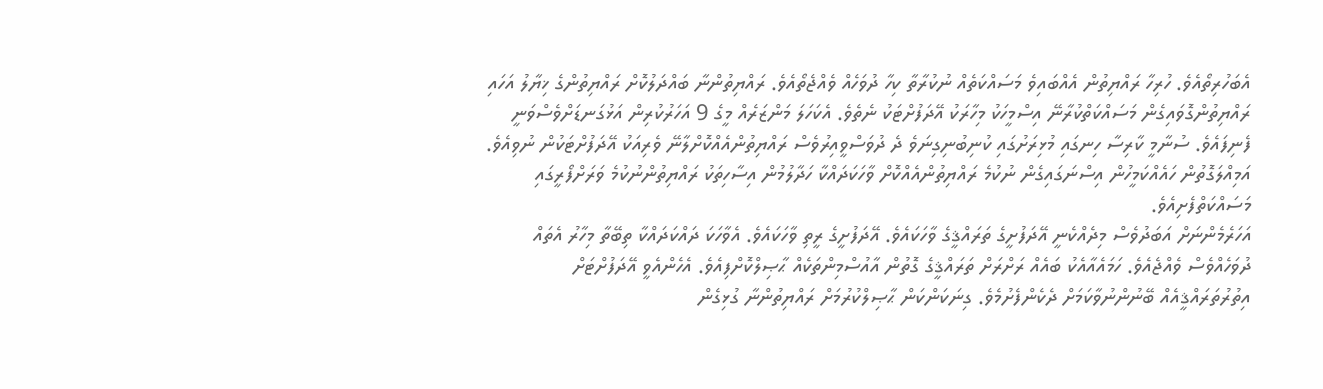އެބަހުރިތޯއެވެ. ހުރިހާ ރައްޔިތުން އެއްބައިވެ މަސައްކަތެއް ނުކުރާތާ ކިހާ ދުވަހެއް ވެއްޖެތޯއެވެ. ރައްޔިތުންނާ ބައްދަލުކޮށް ރައްޔިތުންގެ ޚިޔާލު އަހައި ރައްޔިތުންގޮވައިގެން މަސައްކަތްކުރާނޭ އިސްމީހަކު މިހާރަކު އޭދަފުށްޓަކު ނެތެވެ. އެކަހަލަ މަންޒަރެއް މީގެ 9 އަހަރުކުރިން އަޅުގަނޑަށްވެސްވަނީ ފެނިފައެވެ. ސުނާމީ ކާރިސާ ހިނގައި މުޅިރަށުގައި ކުނިބުނިގިނަވެ ދެ ދުވަސްވީއިރުވެސް ރައްޔިތުންއެއްކޮށްލާނޭ ވެރިއަކު އޭދަފުށްޓަކުން ނުވިއެވެ. އަމިއްލަގޮތުން ހައެއްކަމީހުން އިސްނަގައިގެން ނުކުމެ ރައްޔިތުންއެއްކޮށް ވާހަކަދައްކާ ހަދާލުމުން އިސާހިތަކު ރައްޔިތުންނުކުމެ ވަރަށްފޯރީގައި މަސައްކަތްފެށިއެވެ.
އަހަރެމެންނަށް އަބަދުވެސް މިދެއްކެނީ އޭދަފުށީގެ ތަރައްޤީގެ ވާހަކައެވެ. އޭދަފުށީގެ ރީތި ވާހަކައެވެ. އެވާހަކަ ދައްކަދައްކާ ތިބޭތާ މިހާރު އެތައް ދުވަހެއްވެސް ވެއްޖެއެވެ. ހަމައެއާއެކު ބައެއް ރަށްރަށް ތަރައްޤީގެ ގޮތުން އާއުސްމިންތަކެއް ޙާޞިލްކޮށްފިއެވެ. އެހެންއެވީ އޭދަފުށްޓަށް އިތުރުތަރައްޤީއެއް ބޭނުންނުވާކަމަށް ދެކެންފެށުމެވެ. ގިނަކަންކަން ޙާޞިލްކުރުމަށް ރައްޔިތުންނާ ގުޅިގެން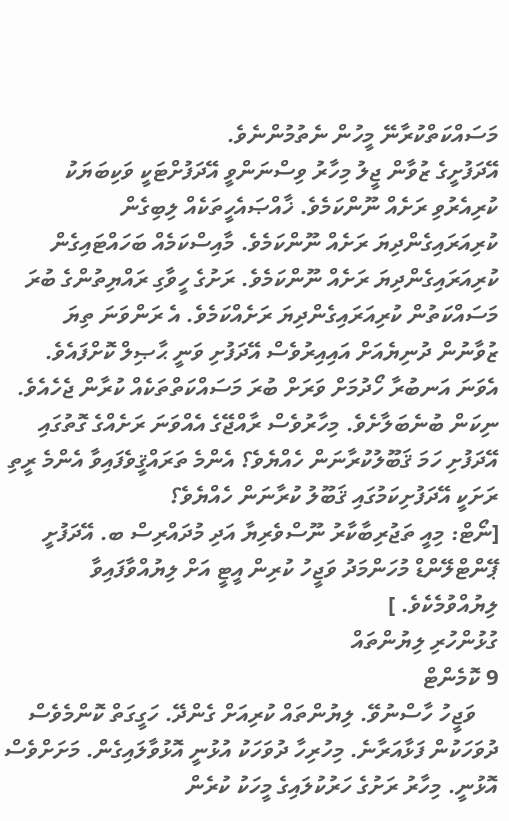މަސައްކަތްކުރާނޭ މީހުން ނެތުމުންނެވެ.
އޭދަފުށީގެ ޒުވާން ޖީލު މިހާރު ވިސްނަންވީ އޭދަފުށްޓަކީ ވަކިބަޔަކު ކުރިއެރުވި ރަށެއް ނޫންކަމެވެ. ޚާއްޞައެހީތަކެއް ލިބިގެން ކުރިއަރައިގެންދިޔަ ރަށެއް ނޫންކަމެވެ. މާއިސްކަމެއް ބަހައްޓައިގެން ކުރިއަރައިގެންދިޔަ ރަށެއް ނޫންކަމެވެ. ރަށުގެ ހީވާގި ރައްޔިތުންގެ ބުރަ މަސައްކަތުން ކުރިއަރައިގެންދިޔަ ރަށެއްކަމެވެ. އެ ރަންވަނަ ތިޔަ ޒުވާނުން ދުނިޔެއަށް އައިއިރުވެސް އޭދަފުށި ވަނީ ޙާޞިލް ކޮށްފައެވެ. އެވަނަ އަނބުރާ ހޯދުމަށް ވަރަށް ބުރަ މަސައްކަތްތަކެއް ކުރާން ޖެހެއެވެ.
ނިކަން ބުނެބަލާށެވެ. މިހާރުވެސް ރާއްޖޭގެ އެއްވަނަ ރަށެއްގެ ގޮތުގައި އޭދަފުށި ހަމަ ޤަބޫލުކުރާނަން ހެއްޔެވެ؟ އެންމެ ތަރައްޤީވެފައިވާ އެންމެ ރީތި ރަށަކީ އޭދަފުށިކަމުގައި ޤަބޫލު ކުރާނަން ހެއްޔެވެ؟
[ނޯޓް: މިއީ ތަޖުރިބާކާރު ނޫސްވެރިޔާ އަދި މުދައްރިސް ބ. އޭދަފުށީ ޕޭންޓްލޭންޑް މުހަންމަދު ވަޖީހު ކުރިން އީޓީ އަށް ލިޔުއްވާފައިވާ ލިޔުއްވުމެކެވެ. ]
ގުޅުންހުރި ލިޔުންތައް
9 ކޮމެންޓް
    ވަޖީހު ހާސްނުވޭ. ލިޔުންތައް ކުރިއަށް ގެންދޭ. ހަގީގަތް ކޮންމެވެސް ދުވަހަކުން ފަޅާއަރާނެ. މިހުރިހާ ދުވަހަކު އުޅުނީ އޮޅުވާލައިގެން. މަށަށްވެސް އޮޅުނީ. މިހާރު ރަށުގެ ހަރުކުލައިގެ މީހަކު ކުރެން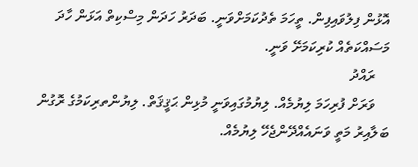އޮޅުން ފިލުވައިފިން. ތީހަމަ ތެދުކަމަށްވަނީ. ބަދަރު ހަދަން މިސްކިތް އަޅަން ހާދަ މަސައްކަތެއް ކުރިކަމަށޭ ވަނީ.
    ރައްދު
    ވަރަށް ފުރިހަމަ ލިޔުމެއް. ލިޔުމުގައިވަނީ މުޅިން ޙަޤީޤަތް. ލިޔުންތރިކަމުގެ ރޮގުން ބަލާއިރު މަތީ ވަނައެއްދޭންޖެހޭ ލިޔުމެއް.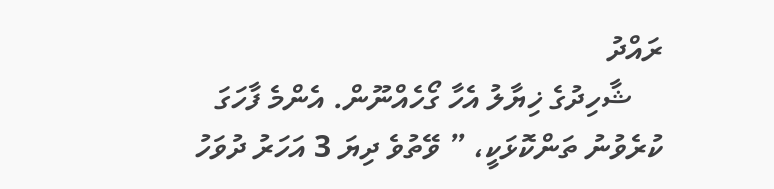ރައްދު
    ޝާހިދުގެ ޚިޔާލު އެހާ ގޯހެއްނޫން. އެންމެ ފާހަގަ ކުރެވުނު ތަންކޮޅަކީ، ” ވޭތުވެ ދިޔަ 3 އަހަރު ދުވަހު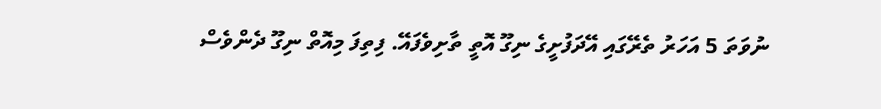ނުވަތަ 5 އަހަރު ތެރޭގައި އޭދަފުށީގެ ނިގޫ އޮތީ ތާށިވެފައޭ. ފިތިފަ މިއޮތް ނިގޫ ދެންވެސް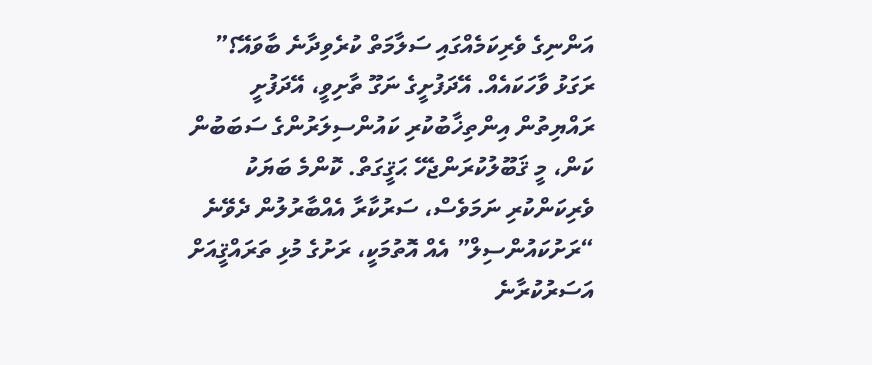އަންނިގެ ވެރިކަމެއްގައި ސަލާމަތް ކުރެވިދާނެ ބާވައޭ؟” ރަގަޅު ވާހަކައެއް. އޭދަފުށީގެ ނަގޫ ތާށިވީ، އޭދަފުށީ ރައްޔިތުން އިންތިޚާބުކުރި ކައުންސިލަރުންގެ ސަބަބުން ކަން، މީ ޤަބޫލުކުރަންޖެހޭ ޙަޤީގަތް. ކޮންމެ ބަޔަކު ވެރިކަންކުރި ނަމަވެސް، ސަރުކާރާ އެއްބާރުލުން ދެވޭނެ “ރަށުކައުންސިލް” އެއް އޮތުމަކީ، ރަށުގެ މުޅި ތަރައްޤީއަށް އަސަރުކުރާނެ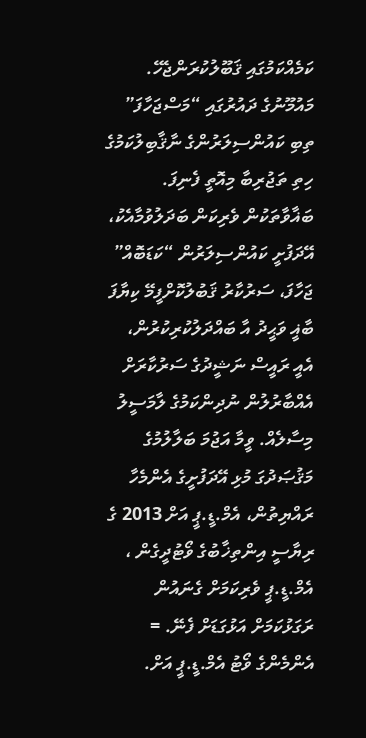ކަމެއްކަމުގައި ޤަބޫލުކުރަންޖެހޭ. މައުމޫނުގެ ދައުރުގައި “މަސްޖަހާފަ” ތިބި ކައުންސިލަރުންގެ ނާޤާބިލުކަމުގެ ހިތި ތަޖުރިބާ މިއޮތީ ފެނިފަ. ބަޣާވާތަކުން ވެރިކަން ބަދަލުވުމާއެކު، އޭދަފުށީ ކައުންސިލަރުން “ކަޑަބޮއް” ޖަހާފަ، ސަރުކާރު ޤަބުލުކޮށްފީމޭ ކިޔާފަ ބާޣީ ވަޙީދު އާ ބައްދަލުކުރިކުރުން، އެއީ ރައީސް ނަޝީދުގެ ސަރުކާރަށް އެއްބާރުލުން ނުދިންކަމުގެ ލާމަސީލު މިސާލެއް. ވީމާ އަޖުމަ ބަލާލުމުގެ މަޤުޞަދުގަ މުޅި އޭދަފުށީގެ އެންމެހާ ރައްޔިތުން، އެމް.ޑީ.ޕީ އަށް 2013 ގެ ރިޔާސީ އިންތިޚާބުގެ ވޯޓުދީގެން ، އެމް.ޑީ.ޕީ ވެރިކަމަށް ގެނައުން ރަގަޅުކަމަށް އަޅުގަޑަށް ފެނޭ. = އެންމެންގެ ވޯޓު އެމް.ޑީ.ޕީ އަށް.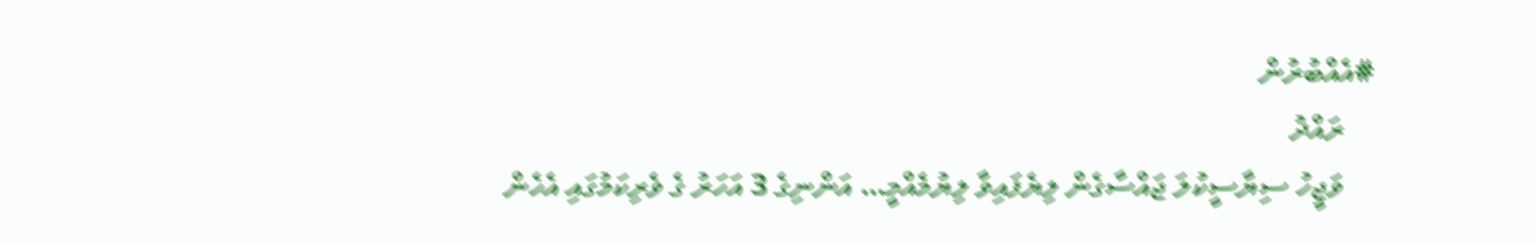#އެއްބުރުން
    ރައްދު
    ވަޖީހު ސިޔާސީކުލަ ޖައްސާގެން ލިޔެފައިވާ ލިޔުމެއްމީ… އަންނިގެ 3 އަހަރު ގެ ވެރިކަމުގައި އެހެން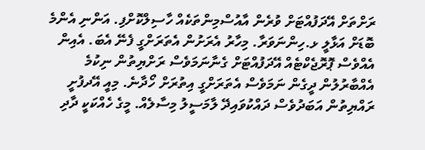ރަށްތަށް އޭދަފުއްޓަށް ވުރެން އާއުސްމިންތަކެއް ހާސިލްކޮށްފި. އަންނި އެންމެ ބޮޑަށް އަޅާލީ ޅ.ހިންނަވަރާ. މިހާރު އެރަށުން އެތަރަށްގީ ފެނޭ އެބަ. އެއިން އެއްވެސް ޕޮރޮޖެކްޓެއް އޭދަފުއްޓަށް ގެނާނަމަވެސް ރަށްޔިތުން ނިކުމެ އެއްބާރުލުން ދީގެން ނަމަވެސް އެތަރަށްގީ އިތުރަށް ހޯދާނެ. މިއީ އޭދފުށީ ރައްޔިތުން އަބަދުވެސް ދައްކުވައިދޭ ލާމަސީލު މިސާލެއް. މީގެ ހެއްކަކީ ދާދި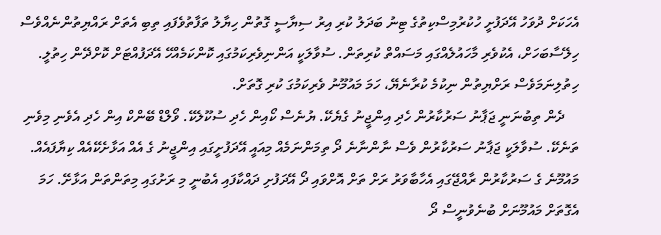އެހަކަށް ދުވަހު އޭދަފުށީ ހުކުރުމިސްކިތުގެ ޓިނު ބަދަލު ކުރި އިރު ސިޔާސީ ގޮތުން ހިޔާލު ތަފާތުވެފައި ތިބި އެތަށް ރައްޔިތުންނެއްވެސް ހިލޭސާބަހަށް، އެކުވެރި މާހައުލެއްގައި މަސައްތް ކުރިތަން. ސުވާލަކީ އަންނިވެރިކަމުގައި ކޮންކަމެއްހޭ އޭދަފުއްޓަށް ކޮށްދޭން ހިތުލީ. ހިތުލިނަމަވެސް ރަށްޔިތުން ނިކުމެ ކުރާނެޔޭ، ހަމަ މައުމޫނު ވެރިކަމުގަ ކުރި ގޮތަށް.
    ދެން ތިބުނަނީ ޖަޕާނު ސަރުކާރުން ހެދި އިންޖީނު ގެޔެކޭ. ޔުނެސް ކޯއިން ހެދި ސުކޫލެކޭ. ވޯލްޑް ބޭންކް އިން ހެދި އެވެނި މިވެނި ތަނެކޭ. ސުވާލަކީ ޖަޕާނު ސަރުކާރުން ވެސް ނާންނާނެ ދޯ ތިމަންނަމެއް މިއައީ އޭދަފުށީގައި އިންޖީނު ގެ އެއް އަޅާށެކޭއެއް ކިޔާފައެއް. މައުމޫނެ ގެ ސަރުކާރުން ރާއްޖޭގައި އެހާބާވަރު ރަށް ތަށް އޮށްވައި ދޯ އޭދަފުށި ދައްކާފައި އެބުނީ މި ރަށުގައި މިތަންތަން އަޅާށޭ. ހަމަ އެގޮތަށް މައުމޫނަށް ބުނެވުނީސް ދޯ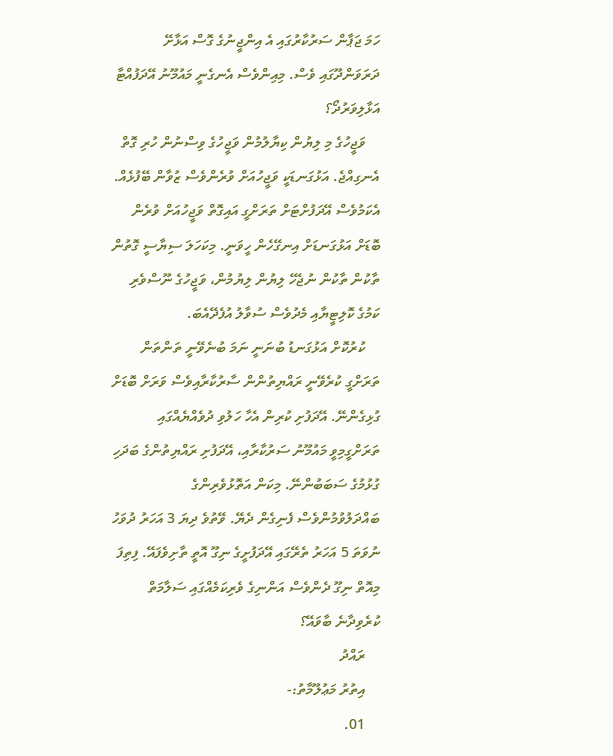ހަމަ ޖަޕާން ސަރުކާރުގައި އެ އިންޖީނުގެ ގޮސް އަޅާށޭ ދަރަވަންދޫގައި ވެސް. މިއިންވެސް އެނގެނީ މައުމޫނު އޭދަފުއްޓާ އަޅާލިވަރުދޯ؟
    ވަޖީހުގެ މި ލިޔުން ކިޔާލުމުން ވަޖީހުގެ ވިސްނުން ހުރި ގޮތް އެނގިއްޖެ. އަޅުގަނޑަކީ ވަޖީހުއަށް ވުރެންވެސް ޒުވާން ބޭފުޅެއް. އެކަމުވެސް އޭދަފުށްޓަށް ތަރަށްގީ އައިގޮތް ވަޖީހުއަށް ވުރެން ބޮޑަށް އަޅުގަނޑަށް އިނގޭހެން ހީވަނީ. މިކަހަލަ ސިޔާސީ ގޮތުން ތާކުން ތާކުން ނުޖެހޭ ލިޔުން ލިޔުމުން، ވަޖީހުގެ ނޫސްވެރި ކަމުގެ ކޮލިޓީޔާއި މެދުވެސް ސުވާލު އުފެދޭއެބަ.
    ކުރުކޮށް އަޅުގަނޑު ބުނަނީ ނަމަ ބުނެވޭނީ ތަންތަން ތަރަށްގީ ކުރެވޭނީ ރައްޔިތުންން ސާރުކާރާއިވެސް ވަރަށް ބޮޑަށް ގުޅިގެންނޭ. އޭދަފުށި ކުރިން އެހާ ހަލުވި ދުވެއްޔެއްގައި ތަރަށްގީމިވީ މައުމޫނު ސަރުކާރާއި، އޭދަފުށި ރައްޔިތުންގެ ބަދަހި ގުޅުމުގެ ސަބަބުންނޭ. މިކަން އަތޮޅުވެރިންގެ ބައްދަލުވުމުންވެސް ފެނިގެން ދެޔޭ. ވޭތުވެ ދިޔަ 3 އަހަރު ދުވަހު ނުވަތަ 5 އަހަރު ތެރޭގައި އޭދަފުށީގެ ނިގޫ އޮތީ ތާށިވެފައޭ. ފިތިފަ މިއޮތް ނިގޫ ދެންވެސް އަންނިގެ ވެރިކަމެއްގައި ސަލާމަތް ކުރެވިދާނެ ބާވައޭ؟
    ރައްދު
    އިތުރު މަޢުލޫމާތު:-
    01.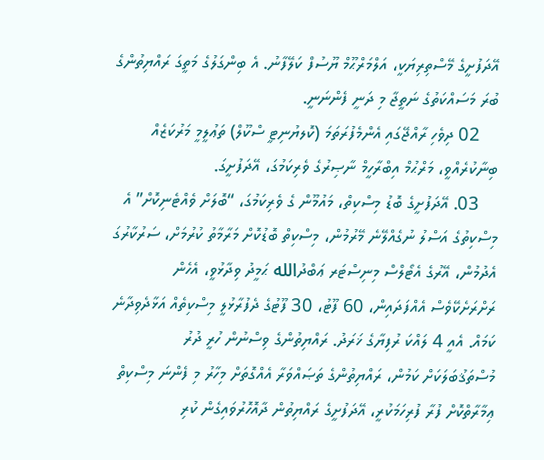އޭދަފުށީގެ މޭސްތިރިޔަކީ، އަލްމަރްޙޫމް ޔޫސުފް ކަލޭފާނު. އެ ބިންގަލުގެ މަތީގަ ރައްޔިތުންގެ ބުރަ މަސައްކަތުގެ ނަތީޖާ މި ދަނީ ފެންނަނީ.
    02 ދިވެހި ރާއްޖޭގައި އެންމެފުރަތަމަ (ކޮލޔުނިޓީ ސްކޫލް) ތަޢުލީމީ މަރުކަޒެއް ބިނާކުރެއްވީ، މަރްޙުމް އިބްރާހީމް ނާޞިރުގެ ވެރިކަމުގަ، އޭދަފުށީގަ.
    03. އޭދަފުށީގެ ބޮޑު މިސްކިތް، މައުމޫން ގެ ވެރިކަމުގަ، “ބޮލަށް ވެއްޓެނިކޮށް” އެ މިސްކިތުގެ އަސްލު ނުގެއްލޭނެ މޭރުމުން، މިސްކިތް ބޮޑުކޮށް މަރާމާތު ކުރުމަށް، ސަރުކާރުގަ އެދުމުން، އޭރުގެ އެޓޯލްސް މިނިސްޓަރ ޢަބްދުالله ޙަމީދު ވިދާޅުވީ، އެހެން ރަށްރަށެކޭވެސް އެއްފަދައިން، 60 ފޫޓު، 30 ފޫޓުގެ ދެފުރާޅުލީ މިސްކިތެއް އަޅާދެވިދާނެ ކަމައް. އެއީ 4 ލައްކަ ރުފިޔާގެ ޚަރަދު. ރައްޔިތުންގެ ވިސްނުން ހުރީ ދުރު މުސްތަޤުބަލަކަށް ކަމުން، ރައްޔިތުންގެ ތަޞައްވަރާ އެއްގޮތަށް މިހާރު މި ފެންނަ މިސްކިތް ޢިމާރާތްކޮށް ފުރާ ފުރިހަމަކުރީ، އޭދަފުށީގެ ރައްޔިތުން ދާއޮހޮރުވައިގެން ކުރި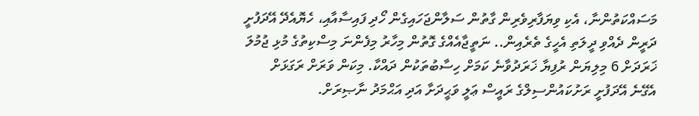މަސައްކަތުންނާ، އެކި ވިޔަފާރިވެރިން ގާތުން ސަލާންޖަހައިގެން ހޯދި ފައިސާއާއި، ހެޔޮއެދޭ އޭދަފުށީ ދަރީން ދެއްވި ދީލަތި އެހީގެ ތެރެއިން.. ނަތީޖާއެއްގެ ގޮތުން މިހާރު މިފެންނަ މިސްކިތުގެ މުޅި ޖުމުލަ ޚަރަދަށް 6 މިލިޔަން ރުފިޔާ ޚަރަދުވާނެ ކަމަށް ހިސާބުތަކުން ދައްކާ. މިކަން ވަރަށް ރަގަޅަށް އެގޭނެ އޭދަފުށީ ރަށުކައުންސިލްގެ ރައީސް ޢަލީ ވަޙީދަށާ އަދި އަޙްމަދު ނާޞިރަށް.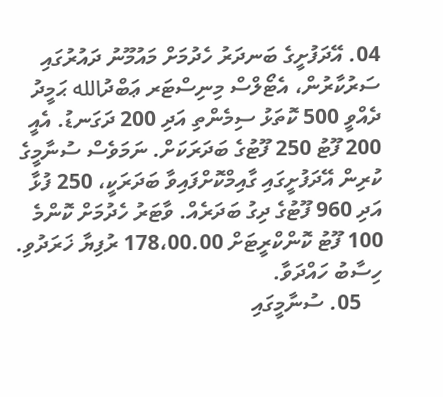04. އޭދަފުށީގެ ބަނދަރު ހެދުމަށް މައުމޫނު ދައުރުގައި ސަރުކާރުން، އެޓޯލްސް މިނިސްޓަރ ޢަބްދުالله ޙަމީދު ދެއްވީ 500 ކޮތަޅު ސިމެންތި އަދި 200 ދަގަނޑު. އެއީ 200 ފޫޓު 250 ފޫޓުގެ ބަދަރަކަށް. ނަމަވެސް ސުނާމީގެ ކުރިން އޭދަފުށީގައި ގާއިމްކޮށްފައިވާ ބަދަރަކީ، 250 ފުޅާ އަދި 960 ފޫޓުގެ ދިގު ބަދަރެއް. ވާޓަރު ހެދުމަށް ކޮންމެ 100 ފޫޓު ކޮންކްރީޓަށް 178،00.00 ރުފިޔާ ޚަރަދުވި. ހިސާބު ހައްދަވާ.
    05. ސުނާމީގައި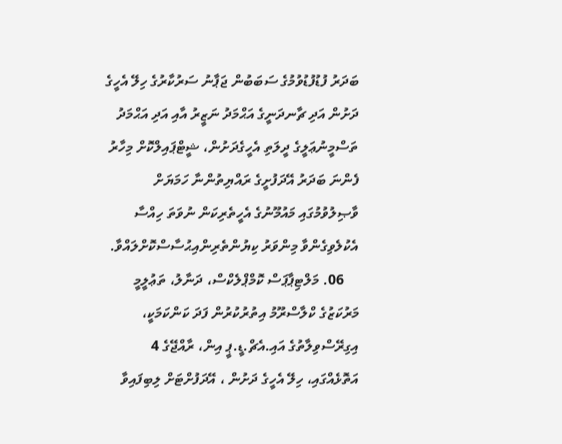ބަދަރު ފުޑުފުޑުވުމުގެ ސަބަބުން ޖަޕާނު ސަރުކާރުގެ ހިލޭ އެހީގެ ދަށުން އަދި ޗާނދަނީގެ އަޙްމަދު ނަޒީރު އާއި އަދި އަޙްމަދު ތަސްމީނުޢަލީގެ ދީލަތި އެހީގެދަށުން، ޝީޓްޕައިލްކޮށް މިހާރު ފެންނަ ބަދަރު އޭދަފުށީގެ ރައްޔިތުންނާ ހަމަޔަށް ވާޞިލުވުމުގައި މައުމޫނުގެ އެހީތެރިކަން ނުވަތަ ހިއްސާ އެކުލެވިގެންވާ މިންވަރު ކިޔުންތެރިންއިޙުސާސްކޮށްލައްވާ.
    06. މަލްޓިޕާޕަސް ކޮމްޕްލެކްސް، ދަނާލު، ތަޢުލީމީ މަރުކަޒުގެ ކްލާސްރޫމު އިތުރުކުރުން ފަދަ ކަންކަމަކީ، އިގިރޭސްވިލާތުގެ އައި.އެޗް.ޑީ.ޕީ އިން، ރާއްޖޭގެ 4 އަތޮޅެއްގައި، ހިލޭ އެހީގެ ދަށުން ، އޭދަފުށްޓަށް ލިބިފައިވާ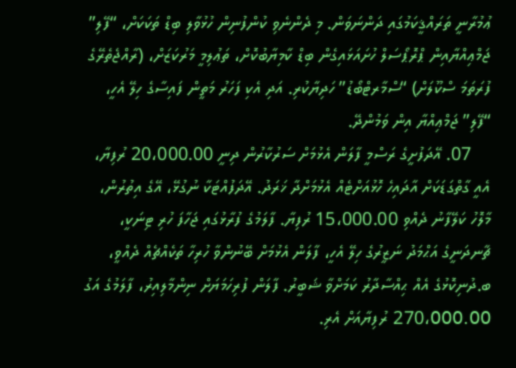ޢުމުރާނީ ތަރައްޤީކަމުގައި ދަންނަވަން. މި ދެންނެވި ކުންފުނިން ހުޅުވާލި ބިޑް ތަކަކަށް، “ފޭލި” ޖަމްޢިއްޔާއިން ޕްރޮޕޯސަލް ހުށައަޅައިގެން ބިޑް ކާމިޔާބުކޮށް، ތަޢުލިމީ މަރުކަޒަށް، (ރާއްޖެތެރޭގެ ފުރަތަމަ ސްކޫލަށް) “ސްމާރޓްބޯޑު” ހަދިޔާކުރި. އަދި އެކި ފަހަރު މަތީން ފައިސާގެ ހިލޭ އެހީ، “ފޭލި” ޖަމްޢިއްޔާ އިން ވަމުންދޭ.
    07. އޭދަފުށީގެ ރަސްމީ ފާލަން އެޅުމަށް ސަރުކާރުން ދިނީ 20،000.00 ރުފިޔާ، އެއީ ގާތްގަޑަކަށް އާދައިހެ ހޮޅުއަށްޓެއް އެޅުމަށްދާ ޚަރަދު. އޭދަފުއްޓަކާ ނުގުޅޭ، އޭގެ އިތުރުން، މާލޮހު ކަލޭފާނު ދެއްވި 15،000.00 ރުފިޔާ. ފާލަމުގެ ފުރާޅުގައި ޖަހާފަ ހުރި ޓިނަކީ، ޗާނދަނީގެ އަޙްމަދު ނަޒީރުގެ ހިލޭ އެހީ، ފާލަން އެޅުމަށް ބޭނުންވާ ހުރިހާ ތަކެއްޗެއް ދެއްވީ، ބ.ދުނިކޮޅުގެ އެއް ޙިއްސާދާރު ކަމަށްވާ ޝަބީރު. ފާލަން ފުރިހަމަޔަށް ނިންމާލިއިރު، ފާލަމުގެ އަގު 270،000.00 ރުފިޔާއަށް އެރި.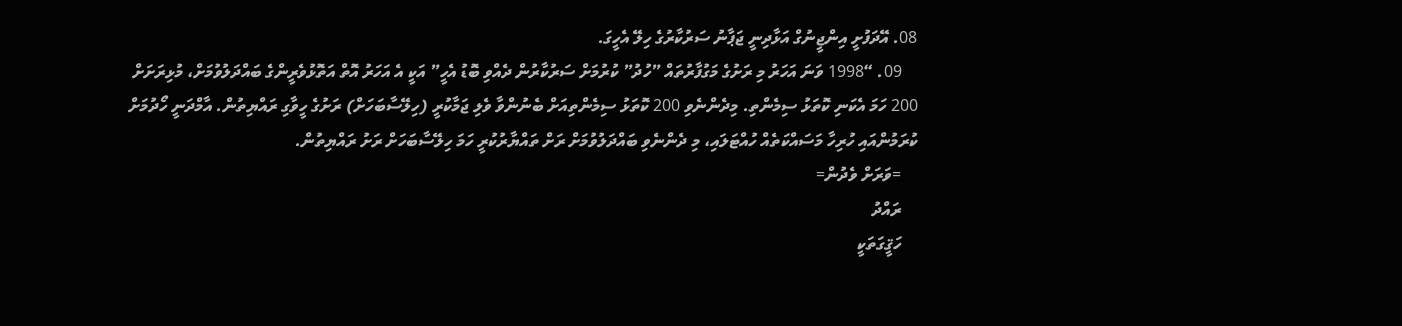08. އޭދަފުށީ އިންޖީނުގް އަޅާދިނީ ޖަޕާނު ސަރުކާރުގެ ހިލޭ އެހީގަ.
    09. “1998 ވަނަ އަހަރު މި ރަށުގެ މަގުފާރުތައް ”ހުދު” ކުރުމަށް ސަރުކާރުން ދެއްވި ބޮޑު އެހީ” އަކީ އެ އަހަރު އޮތް އަތޮޅުވެރީންގެ ބައްދަލުވުމަށް، މުޅިރަށަށް 200 ހަމަ އެކަނި ކޮތަޅު ސިމެންތި. މިދެންނެވި 200 ކޮތަޅު ސިމެންތިއަށް ބެނުންވާ ވެލި ޖަމާކުރީ (ހިލޭސާބަހަށް) ރަށުގެ ހީވާގި ރައްޔިތުން. އާމްދަނީ ހޯދުމަށް ކުރަމުންއައި ހުރިހާ މަސައްކަތެއް ހުއްޓަލައި، މި ދެންނެވި ބައްދަލުވުމަށް ރަށް ތައްޔާރުކުރީ ހަމަ ހިލޭސާބަހަށް ރަށު ރައްޔިތުން.
    =ވަރަށް ވެދުން=
    ރައްދު
    ހަޤީގަތަކީ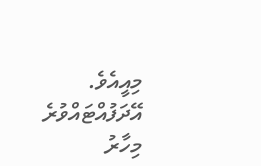މިއީއެވެ. އޭދަފުއްޓައްވުރެ މިހާރު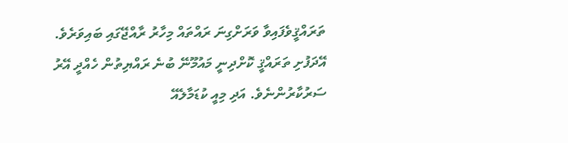ތަރައްޤީވެފައިވާ ވަރަށްގިނަ ރައްތައް މިހާރު ރާއްޖޭގައި ބައިވަރެވެ. އޭދަފުށި ތަރައްޤީ ކޮށްދިނީ މައުމޫނޭ ބުނެ ރައްޔިތުން ހެއްދީ އޭރު ސަރުކާރުންނެވެ. އަދި މިއީ ކުޑަމާލެއޭ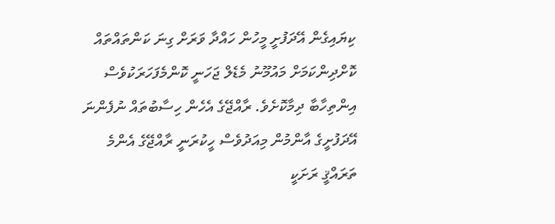ކިޔައިގެން އޭދަފުށީ މީހުން ހައްދާ ވަރަށް ގިނަ ކަންތައްތައް ކޮށްދިންކަމަށް މައުމޫނު މެޑެލް ޖަހަނީ ކޮންމެފަހަރަކުވެސް އިންތިހާބާ ދިމާކޮށެވެ. ރާއްޖޭގެ އެހެން ހިސާބުތައް ނުފެންނަ އޭދަފުށީގެ އާންމުން މިއަދުވެސް ހީކުރަނީ ރާއްޖޭގެ އެންމެ ތަރައްޤީ ރަށަކީ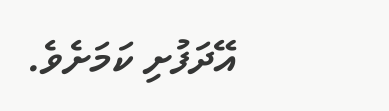އޭދަފުށި ކަމަށެވެ.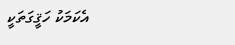އެކަމަކު ހަޤީގަތަކީ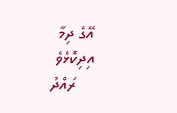އޭގެ ދިމާ އިދިކޮޅެވެ
    ރައްދު